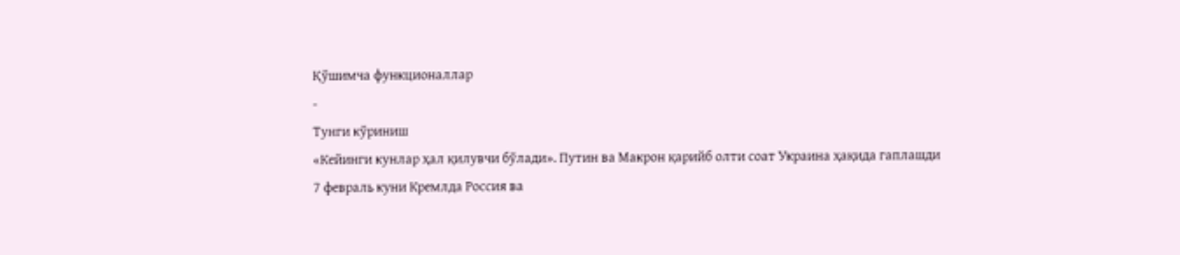Қўшимча функционаллар
-
Тунги кўриниш
«Кейинги кунлар ҳал қилувчи бўлади». Путин ва Макрон қарийб олти соат Украина ҳақида гаплашди
7 февраль куни Кремлда Россия ва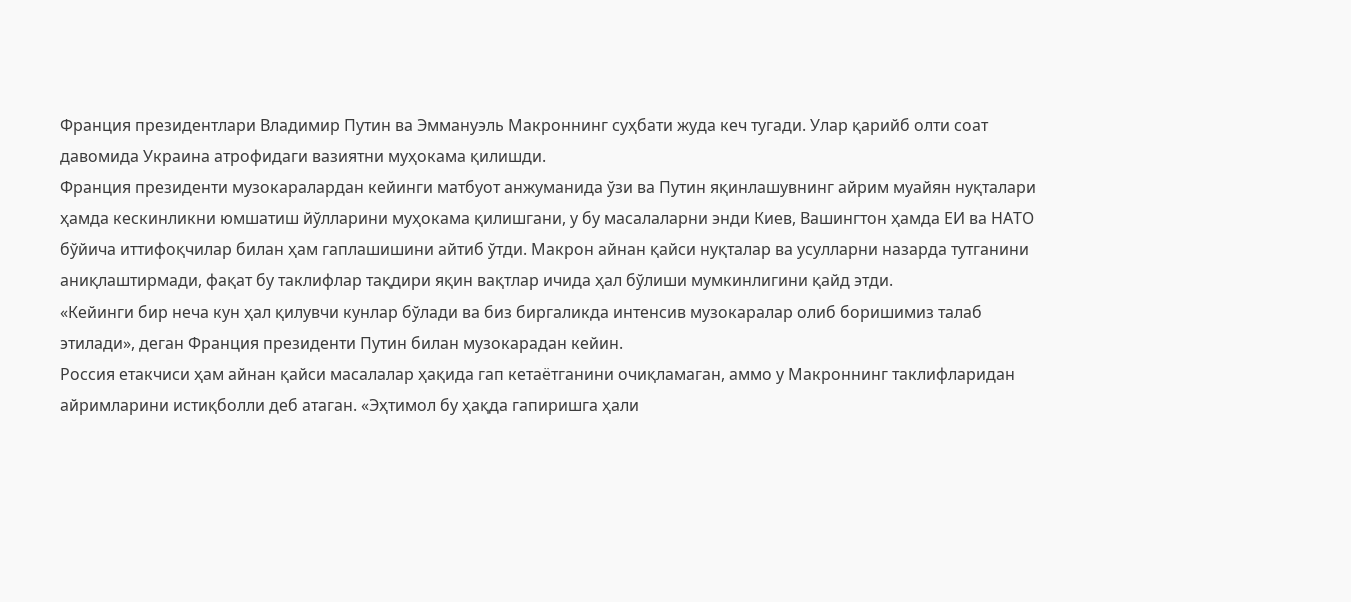Франция президентлари Владимир Путин ва Эммануэль Макроннинг суҳбати жуда кеч тугади. Улар қарийб олти соат давомида Украина атрофидаги вазиятни муҳокама қилишди.
Франция президенти музокаралардан кейинги матбуот анжуманида ўзи ва Путин яқинлашувнинг айрим муайян нуқталари ҳамда кескинликни юмшатиш йўлларини муҳокама қилишгани, у бу масалаларни энди Киев, Вашингтон ҳамда ЕИ ва НАТО бўйича иттифоқчилар билан ҳам гаплашишини айтиб ўтди. Макрон айнан қайси нуқталар ва усулларни назарда тутганини аниқлаштирмади, фақат бу таклифлар тақдири яқин вақтлар ичида ҳал бўлиши мумкинлигини қайд этди.
«Кейинги бир неча кун ҳал қилувчи кунлар бўлади ва биз биргаликда интенсив музокаралар олиб боришимиз талаб этилади», деган Франция президенти Путин билан музокарадан кейин.
Россия етакчиси ҳам айнан қайси масалалар ҳақида гап кетаётганини очиқламаган, аммо у Макроннинг таклифларидан айримларини истиқболли деб атаган. «Эҳтимол бу ҳақда гапиришга ҳали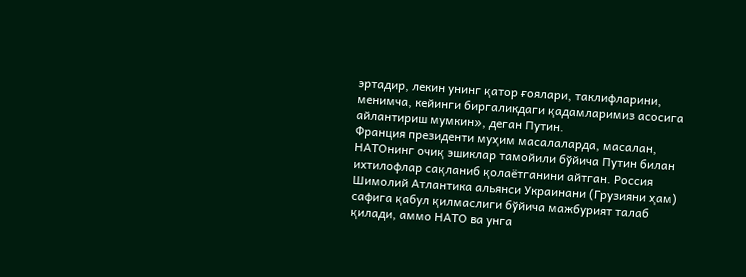эртадир, лекин унинг қатор ғоялари, таклифларини, менимча, кейинги биргаликдаги қадамларимиз асосига айлантириш мумкин», деган Путин.
Франция президенти муҳим масалаларда, масалан, НАТОнинг очиқ эшиклар тамойили бўйича Путин билан ихтилофлар сақланиб қолаётганини айтган. Россия Шимолий Атлантика альянси Украинани (Грузияни ҳам) сафига қабул қилмаслиги бўйича мажбурият талаб қилади, аммо НАТО ва унга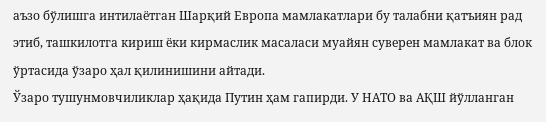аъзо бўлишга интилаётган Шарқий Европа мамлакатлари бу талабни қатъиян рад этиб, ташкилотга кириш ёки кирмаслик масаласи муайян суверен мамлакат ва блок ўртасида ўзаро ҳал қилинишини айтади.
Ўзаро тушунмовчиликлар ҳақида Путин ҳам гапирди. У НАТО ва АҚШ йўлланган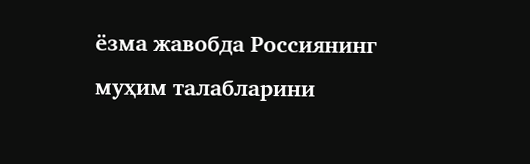ёзма жавобда Россиянинг муҳим талабларини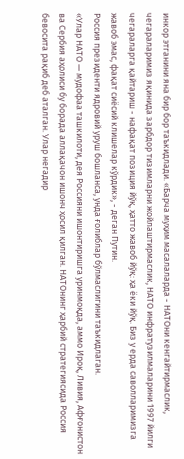инкор этганини яна бир бор таъкидлади. «Барча муҳим масалаларда - НАТОни кенгайтирмаслик, чегараларимиз яқинида зарбдор тизимларни жойлаштирмаслик, НАТО инфратузилмаларини 1997 йилги чегараларга қайтариш - нафақат позиция йўқ, ҳатто жавоб йўқ: ҳа ёки йўқ. Биз у ерда саволларимизга жавоб эмас, фақат сиёсий клишелар кўрдик», - деган Путин.
Россия президенти ядровий уруш бошланса, унда ғолиблар бўлмаслигини таъкидлаган.
«Улар НАТО — мудофаа ташкилоти, дея Россияни ишонтиришга уринмоқда, аммо Ироқ, Ливия, Афғонистон ва Сербия аҳолиси бу борада аллақачон ишонч ҳосил қилган. НАТОнинг ҳарбий стратегиясида Россия бевосита рақиб деб аталган. Улар негадир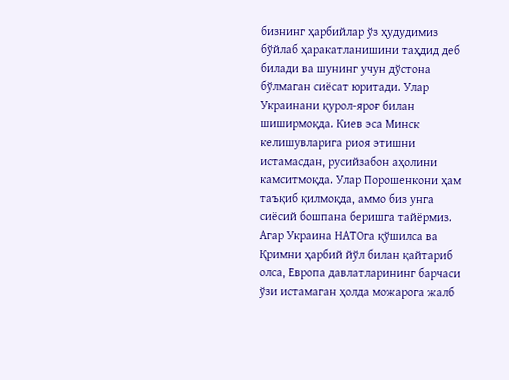бизнинг ҳарбийлар ўз ҳудудимиз бўйлаб ҳаракатланишини таҳдид деб билади ва шунинг учун дўстона бўлмаган сиёсат юритади. Улар Украинани қурол-яроғ билан шиширмоқда. Киев эса Минск келишувларига риоя этишни истамасдан, русийзабон аҳолини камситмоқда. Улар Порошенкони ҳам таъқиб қилмоқда, аммо биз унга сиёсий бошпана беришга тайёрмиз. Агар Украина НАТОга қўшилса ва Қримни ҳарбий йўл билан қайтариб олса, Европа давлатларининг барчаси ўзи истамаган ҳолда можарога жалб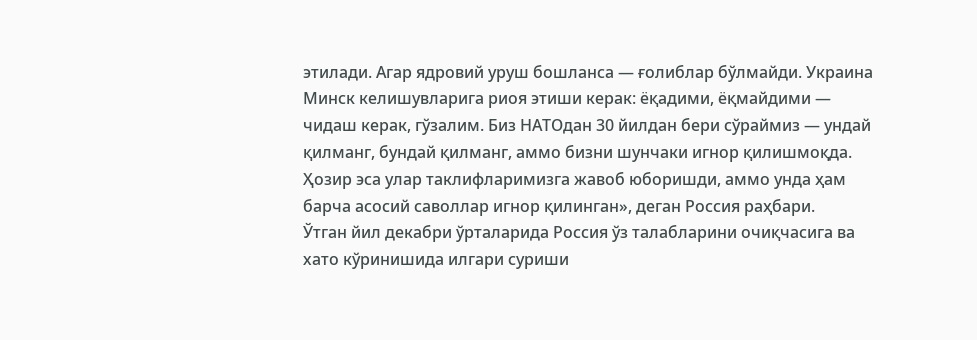этилади. Агар ядровий уруш бошланса — ғолиблар бўлмайди. Украина Минск келишувларига риоя этиши керак: ёқадими, ёқмайдими — чидаш керак, гўзалим. Биз НАТОдан 30 йилдан бери сўраймиз — ундай қилманг, бундай қилманг, аммо бизни шунчаки игнор қилишмоқда. Ҳозир эса улар таклифларимизга жавоб юборишди, аммо унда ҳам барча асосий саволлар игнор қилинган», деган Россия раҳбари.
Ўтган йил декабри ўрталарида Россия ўз талабларини очиқчасига ва хато кўринишида илгари суриши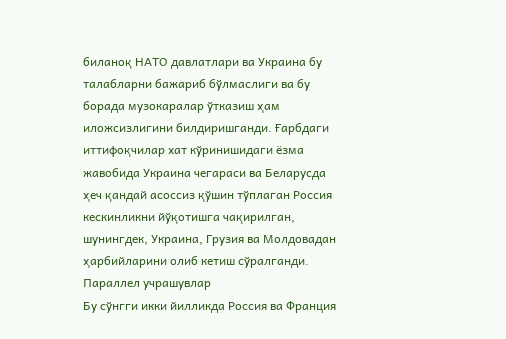биланоқ НАТО давлатлари ва Украина бу талабларни бажариб бўлмаслиги ва бу борада музокаралар ўтказиш ҳам иложсизлигини билдиришганди. Ғарбдаги иттифоқчилар хат кўринишидаги ёзма жавобида Украина чегараси ва Беларусда ҳеч қандай асоссиз қўшин тўплаган Россия кескинликни йўқотишга чақирилган, шунингдек, Украина, Грузия ва Молдовадан ҳарбийларини олиб кетиш сўралганди.
Параллел учрашувлар
Бу сўнгги икки йилликда Россия ва Франция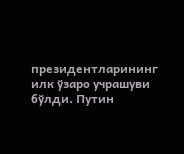президентларининг илк ўзаро учрашуви бўлди. Путин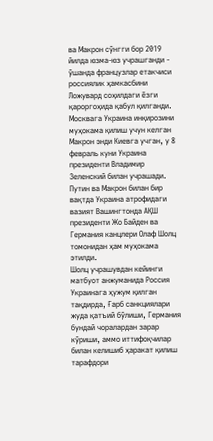ва Макрон сўнгги бор 2019 йилда юзма-юз учрашганди - ўшанда французлар етакчиси россиялик ҳамкасбини Ложувард соҳилдаги ёзги қароргоҳида қабул қилганди.
Москвага Украина инқирозини муҳокама қилиш учун келган Макрон энди Киевга учган, у 8 февраль куни Украина президенти Владимир Зеленский билан учрашади.
Путин ва Макрон билан бир вақтда Украина атрофидаги вазият Вашингтонда АҚШ президенти Жо Байден ва Германия канцлери Олаф Шолц томонидан ҳам муҳокама этилди.
Шолц учрашувдан кейинги матбуот анжуманида Россия Украинага ҳужум қилган тақдирда, Ғарб санкциялари жуда қатъий бўлиши, Германия бундай чоралардан зарар кўриши, аммо иттифоқчилар билан келишиб ҳаракат қилиш тарафдори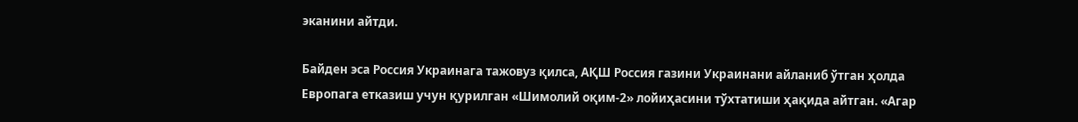эканини айтди.

Байден эса Россия Украинага тажовуз қилса, АҚШ Россия газини Украинани айланиб ўтган ҳолда Европага етказиш учун қурилган «Шимолий оқим-2» лойиҳасини тўхтатиши ҳақида айтган. «Агар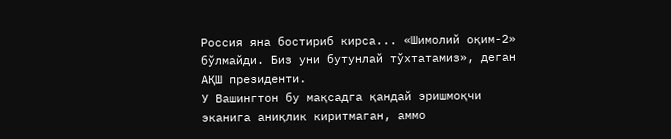Россия яна бостириб кирса... «Шимолий оқим-2» бўлмайди. Биз уни бутунлай тўхтатамиз», деган АҚШ президенти.
У Вашингтон бу мақсадга қандай эришмоқчи эканига аниқлик киритмаган, аммо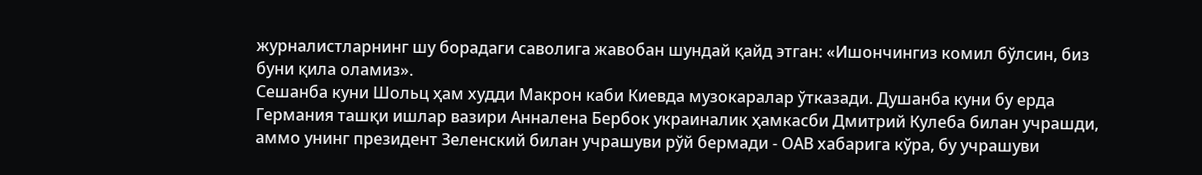журналистларнинг шу борадаги саволига жавобан шундай қайд этган: «Ишончингиз комил бўлсин, биз буни қила оламиз».
Сешанба куни Шольц ҳам худди Макрон каби Киевда музокаралар ўтказади. Душанба куни бу ерда Германия ташқи ишлар вазири Анналена Бербок украиналик ҳамкасби Дмитрий Кулеба билан учрашди, аммо унинг президент Зеленский билан учрашуви рўй бермади - ОАВ хабарига кўра, бу учрашуви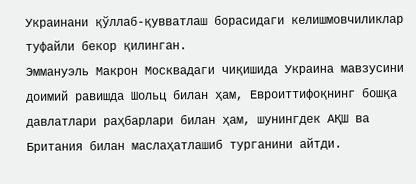Украинани қўллаб-қувватлаш борасидаги келишмовчиликлар туфайли бекор қилинган.
Эммануэль Макрон Москвадаги чиқишида Украина мавзусини доимий равишда Шольц билан ҳам, Евроиттифоқнинг бошқа давлатлари раҳбарлари билан ҳам, шунингдек АҚШ ва Британия билан маслаҳатлашиб турганини айтди.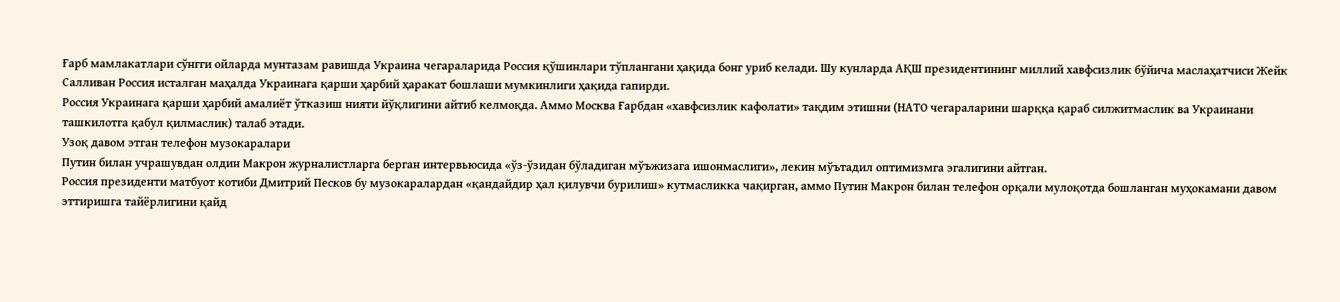Ғарб мамлакатлари сўнгги ойларда мунтазам равишда Украина чегараларида Россия қўшинлари тўплангани ҳақида бонг уриб келади. Шу кунларда АҚШ президентининг миллий хавфсизлик бўйича маслаҳатчиси Жейк Салливан Россия исталган маҳалда Украинага қарши ҳарбий ҳаракат бошлаши мумкинлиги ҳақида гапирди.
Россия Украинага қарши ҳарбий амалиёт ўтказиш нияти йўқлигини айтиб келмоқда. Аммо Москва Ғарбдан «хавфсизлик кафолати» тақдим этишни (НАТО чегараларини шарққа қараб силжитмаслик ва Украинани ташкилотга қабул қилмаслик) талаб этади.
Узоқ давом этган телефон музокаралари
Путин билан учрашувдан олдин Макрон журналистларга берган интервьюсида «ўз-ўзидан бўладиган мўъжизага ишонмаслиги», лекин мўътадил оптимизмга эгалигини айтган.
Россия президенти матбуот котиби Дмитрий Песков бу музокаралардан «қандайдир ҳал қилувчи бурилиш» кутмасликка чақирган, аммо Путин Макрон билан телефон орқали мулоқотда бошланган муҳокамани давом эттиришга тайёрлигини қайд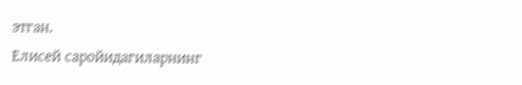этган.
Елисей саройидагиларнинг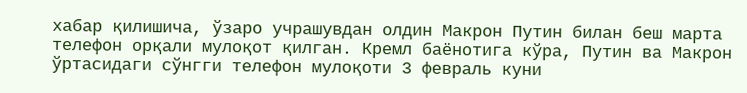хабар қилишича, ўзаро учрашувдан олдин Макрон Путин билан беш марта телефон орқали мулоқот қилган. Кремл баёнотига кўра, Путин ва Макрон ўртасидаги сўнгги телефон мулоқоти 3 февраль куни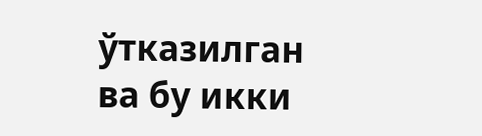ўтказилган ва бу икки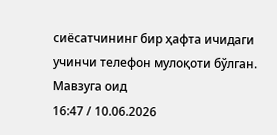сиёсатчининг бир ҳафта ичидаги учинчи телефон мулоқоти бўлган.
Мавзуга оид
16:47 / 10.06.2026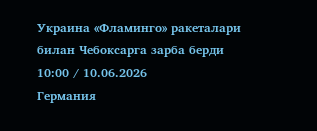Украина «Фламинго» ракеталари билан Чебоксарга зарба берди
10:00 / 10.06.2026
Германия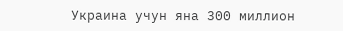Украина учун яна 300 миллион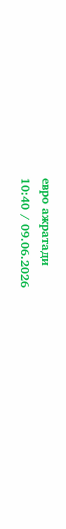евро ажратади
10:40 / 09.06.2026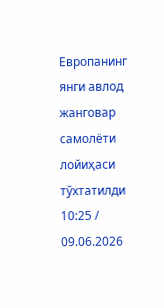Европанинг янги авлод жанговар самолёти лойиҳаси тўхтатилди
10:25 / 09.06.2026